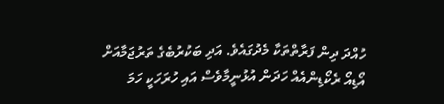ހުއްދަ ދިން ފަރާތްތަކާ މެދުގައެވެ. އަދި ބަކުރުބެގެ ތަރުޖަމާއަށް
އޯޑިއޯ ރެކޯޑިންއެއް ހަދަން އުޅުނީމާވެސް އައި ހުރަހަކީ ހަމަ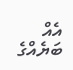އެއް
ބަޔެއްގެ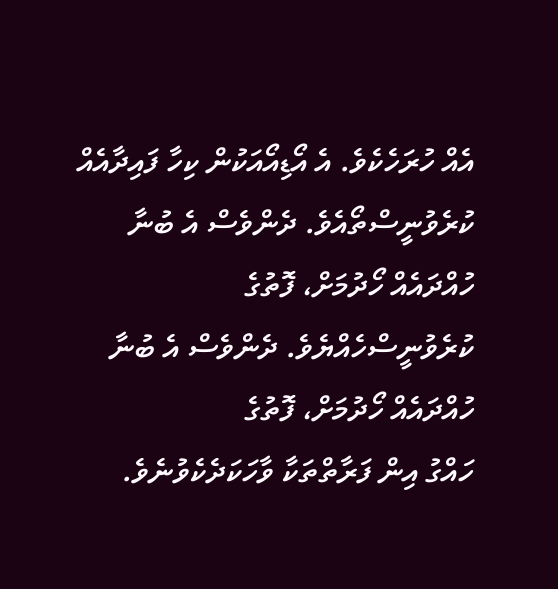އެއް ހުރަހެކެވެ. އެ އޯޑިއޯއަކުން ކިހާ ފައިދާއެއް
ކުރެވުނީސްތޯއެވެ. ދެންވެސް އެ ބުނާ ހުއްދައެއް ހޯދުމަށް، ފޮތުގެ
ކުރެވުނީސްހެއްޔެވެ. ދެންވެސް އެ ބުނާ ހުއްދައެއް ހޯދުމަށް، ފޮތުގެ
ހައްގު އިން ފަރާތްތަކާ ވާހަކަދެކެވުނެވެ.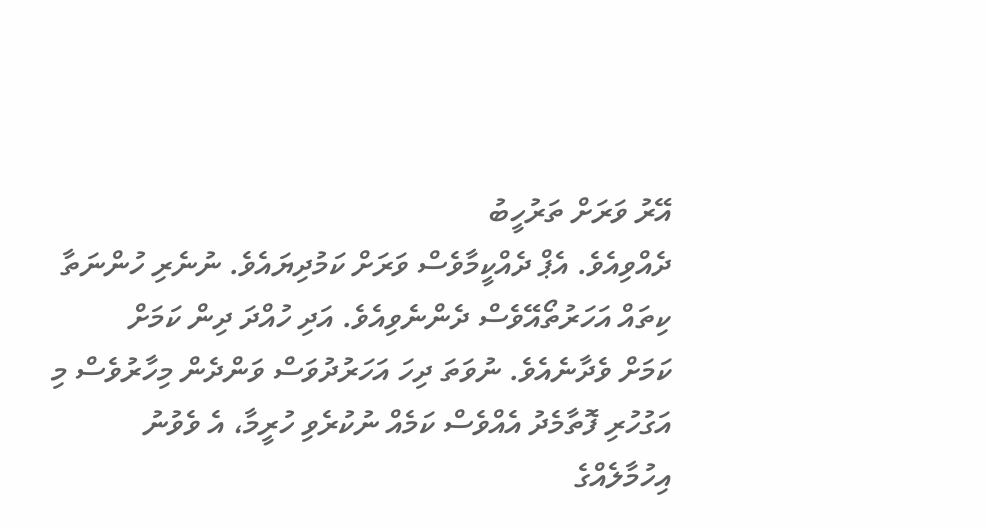އޭރު ވަރަށް ތަރުހީބު
ދެއްވިއެވެ. އެޕް ދެއްކީމާވެސް ވަރަށް ކަމުދިޔައެވެ. ނުނެރި ހުންނަތާ
ކިތައް އަހަރުތޯއޭވެސް ދެންނެވިއެވެ. އަދި ހުއްދަ ދިން ކަމަށް
ކަމަށް ވެދާނެއެވެ. ނުވަތަ ދިހަ އަހަރުދުވަސް ވަންދެން މިހާރުވެސް މި
އަގުހުރި ފޮތާމެދު އެއްވެސް ކަމެއް ނުކުރެވި ހުރީމާ، އެ ވެވުނު
އިހުމާލެއްގެ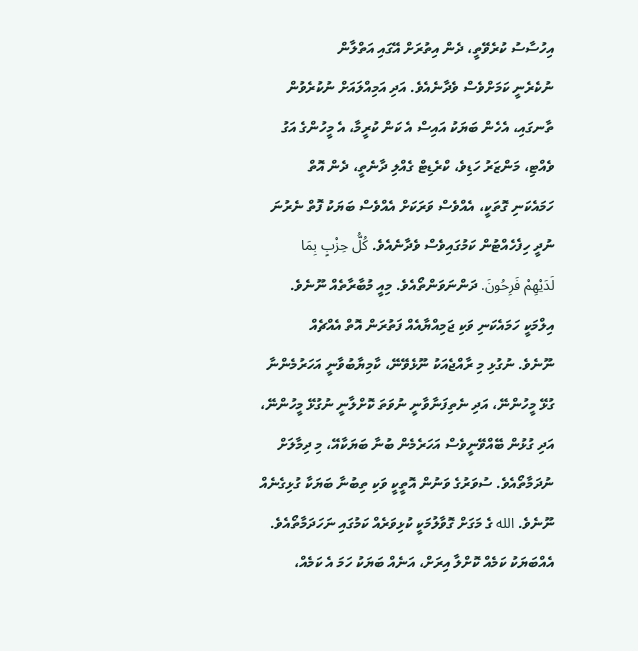އިހުސާސު ކުރެވޭތީ، ދެން އިތުރަށް އޭގައި އަތްލާން
ނުކެރެނީ ކަމަށްވެސް ވެދާނެއެވެ. އަދި އަމިއްލައަށް ނުކުރެވުން
ތާނގައި، އެހެން ބަޔަކު އައިސް އެ ކަން ކުރީމާ، އެ މީހުންގެ އަގު
ވެއްޓި، މަންޒަރު ހަޑިވެ، ކްރެޑިޓް ގެއްލި ދާނެތީ، ދެން އޮތް
ހަމައެކަނި ގޮތަކީ، އެއްވެސް ވަރަކަށް އެއްވެސް ބަޔަކު ފޮތް ނެރުނަ
ނުދީ ހިފެހެއްޓުން ކަމުގައިވެސް ވެދާނެއެވެ. كُلُّ حِزْبٍ بِمَا
لَدَيْهِمْ فَرِحُونَ. ދަންނަވަންތޯއެވެ. މިއީ މުބާރާތެއް ނޫނެވެ.
އިލްމަކީ ހަމައެކަނި ވަކި ޖަމިއްޔާއެއް ފަތުރަން އޮތް އެއްޗެއް
ނޫނެވެ. ނުގުޅި މި ރާއްޖެއަކު ނޫޅެވޭނޭ، ކާމިޔާބުވާނީ އަހަރުމެންނާ
ގުޅޭ މީހުންނޭ، އަދި ނެތިފަނާވާނީ ނުވަތަ ކޮށްލާނީ ނުގުޅޭ މީހުންނޭ،
އަދި ގުޅުން ބޭއްވޭނީވެސް އަހަރެމެން ބުނާ ބަޔަކާއޭ، މި ދިމާލަށް
ނުދަމާތޯއެވެ. ސުވަރުގެ ވަނުން އޮތީކީ ވަކި ތިބުނާ ބަޔަކާ ގުޅިގެނެއް
ނޫނެވެ. الله ގެ މަގަށް ގޮވާލުމަކީ ކުޅިވަރެއް ކަމުގައި ނަހަދަމާތޯއެވެ.
އެއްބަޔަކު ކަމެއް ކޮށްލާ އިރަށް، އަނެއް ބަޔަކު ހަމަ އެ ކަމެއް،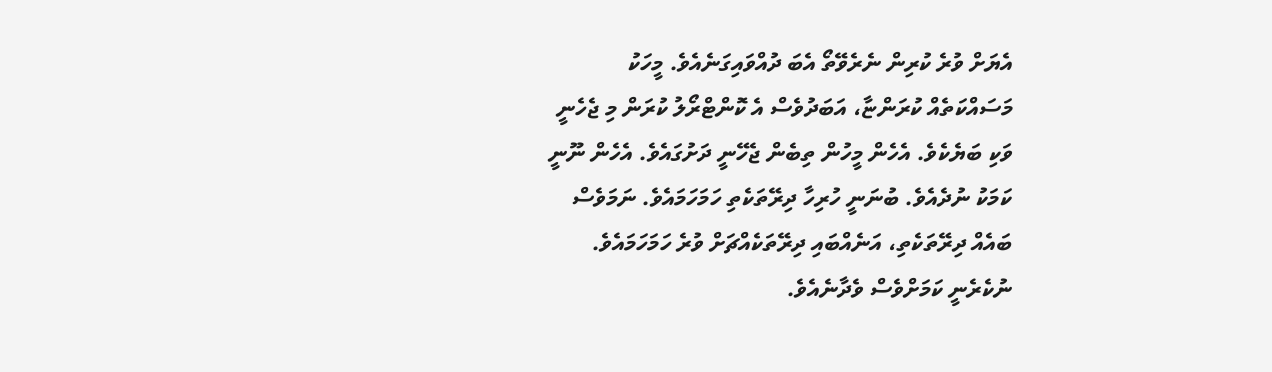އެޔަށް ވުރެ ކުރިން ނެރެވޭތޯ އެބަ ދުއްވައިގަނެއެވެ. މީހަކު
މަސައްކަތެއް ކުރަންޏާ، އަބަދުވެސް އެ ކޮންޓްރޯލު ކުރަން މި ޖެހެނީ
ވަކި ބަޔެކެވެ. އެހެން މީހުން ތިބެން ޖެހޭނީ ދަށުގައެވެ. އެހެން ނޫނީ
ކަމަކު ނުދެއެވެ. ބުނަނީ ހުރިހާ ދިރޭތަކެތި ހަމަހަމައެވެ. ނަމަވެސް
ބައެއް ދިރޭތަކެތި، އަނެއްބައި ދިރޭތަކެއްޗަށް ވުރެ ހަމަހަމައެވެ.
ނުކެރެނީ ކަމަށްވެސް ވެދާނެއެވެ.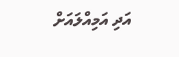އަދި އަމިއްލައަށް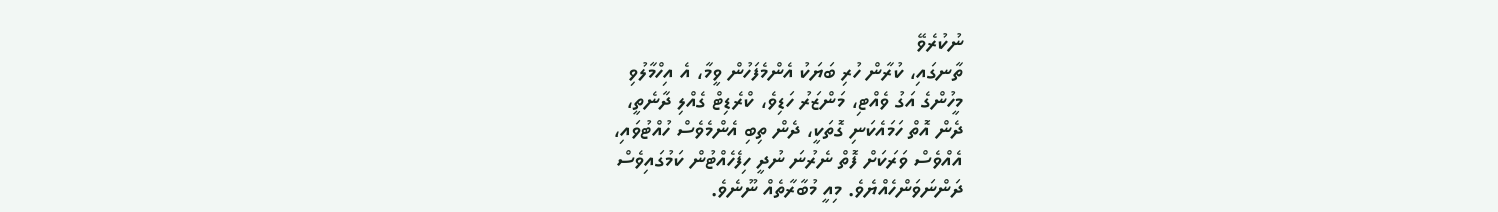ނުކުރެވޭ
ތާނގައި، ކުރާން ހުރި ބަޔަކު އެންމެފަހުން ވީމާ، އެ އިހްމާލުވި
މީހުންގެ އަގު ވެއްޓި، މަންޒަރު ހަޑިވެ، ކްރެޑިޓް ގެއްލި ދާނެތީ،
ދެން އޮތް ހަމައެކަނި ގޮތަކީ، ދެން ތިބި އެންމެވެސް ހުއްޓުވައި،
އެއްވެސް ވަރަކަށް ފޮތް ނެރުނަ ނުދީ ހިފެހެއްޓުން ކަމުގައިވެސް
ދަންނަވަންހެއްޔެވެ. މިއީ މުބާރާތެއް ނޫނެވެ.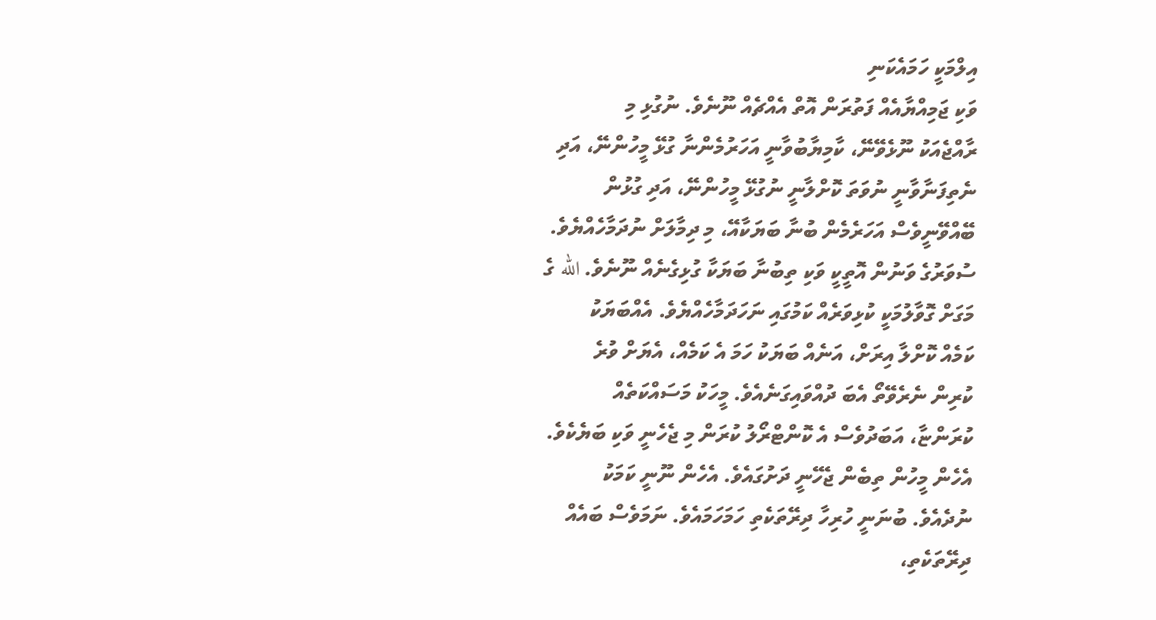އިލްމަކީ ހަމައެކަނި
ވަކި ޖަމިއްޔާއެއް ފަތުރަން އޮތް އެއްޗެއް ނޫނެވެ. ނުގުޅި މި
ރާއްޖެއަކު ނޫޅެވޭނޭ، ކާމިޔާބުވާނީ އަހަރުމެންނާ ގުޅޭ މީހުންނޭ، އަދި
ނެތިފަނާވާނީ ނުވަތަ ކޮށްލާނީ ނުގުޅޭ މީހުންނޭ، އަދި ގުޅުން
ބޭއްވޭނީވެސް އަހަރެމެން ބުނާ ބަޔަކާއޭ، މި ދިމާލަށް ނުދަމާހެއްޔެވެ.
ސުވަރުގެ ވަނުން އޮތީކީ ވަކި ތިބުނާ ބަޔަކާ ގުޅިގެނެއް ނޫނެވެ. الله ގެ
މަގަށް ގޮވާލުމަކީ ކުޅިވަރެއް ކަމުގައި ނަހަދަމާހެއްޔެވެ. އެއްބަޔަކު
ކަމެއް ކޮށްލާ އިރަށް، އަނެއް ބަޔަކު ހަމަ އެ ކަމެއް، އެޔަށް ވުރެ
ކުރިން ނެރެވޭތޯ އެބަ ދުއްވައިގަނެއެވެ. މީހަކު މަސައްކަތެއް
ކުރަންޏާ، އަބަދުވެސް އެ ކޮންޓްރޯލު ކުރަން މި ޖެހެނީ ވަކި ބަޔެކެވެ.
އެހެން މީހުން ތިބެން ޖެހޭނީ ދަށުގައެވެ. އެހެން ނޫނީ ކަމަކު
ނުދެއެވެ. ބުނަނީ ހުރިހާ ދިރޭތަކެތި ހަމަހަމައެވެ. ނަމަވެސް ބައެއް
ދިރޭތަކެތި،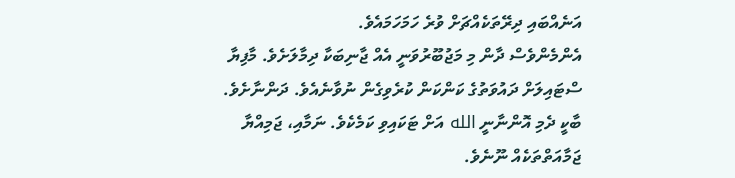އަނެއްބައި ދިރޭތަކެއްޗަށް ވުރެ ހަމަހަމައެވެ.
އެންމެންވެސް ދާން މި މަޖުބޫރުވަނީ އެއް ޖާނިބަކާ ދިމާލަށެވެ. މާފިޔާ
ސްޓައިލަށް ދައުވަތުގެ ކަންކަން ކުރެވިގެން ނުވާނެއެވެ. ދަންނާށެވެ.
ބާކީ ދެމި އޮންނާނީ الله އަށް ޓަކައިވި ކަމެކެވެ. ނަމާއި، ޖަމިއްޔާ
ޖަމާއަތްތަކެއް ނޫނެވެ.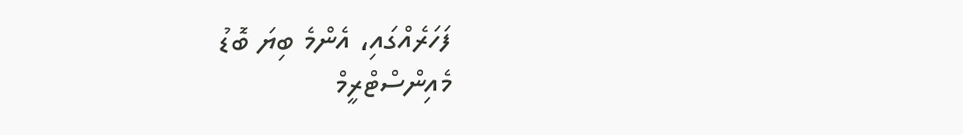ފަހަރެއްގައި، އެންމެ ބިޔަ ބޮޑު
މެއިންސްޓްރީމް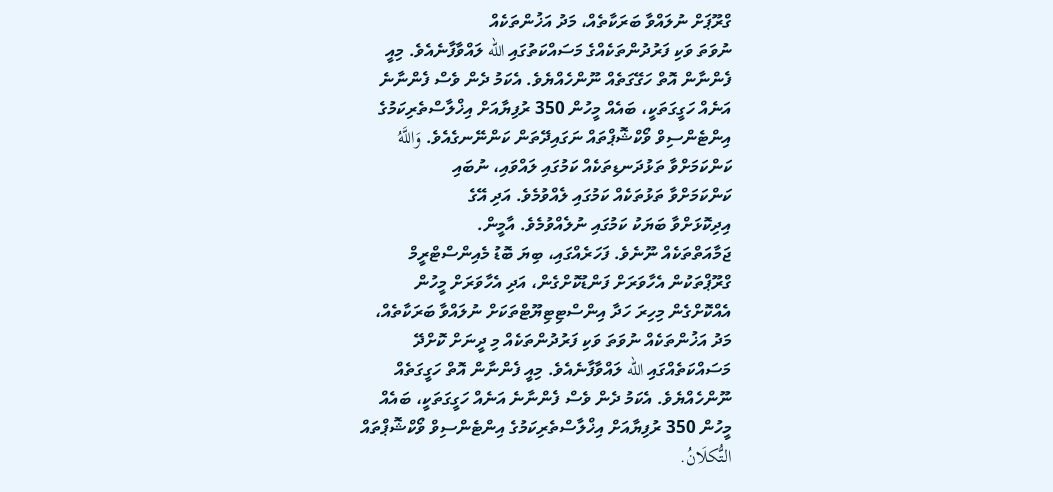ގްރޫޕަށް ނުލައްވާ ބަރަކާތެއް، މަދު އަޚުންތަކެއް
ނުވަތަ ވަކި ފަރުދުންތަކެއްގެ މަސައްކަތުގައި الله ލައްވާފާނެއެވެ. މިއީ
ފެންނާން އޮތް ހަގޭގަތެއް ނޫންހެއްޔެވެ. އެކަމު ދެން ވެސް ފެންނާނެ
އަނެއް ހަގީގަތަކީ، ބައެއް މީހުން 350 ރުފިޔާއަށް އިޚްލާސްތެރިކަމުގެ
އިންޓެންސިވް ވޯކްޝޮޕްތައް ނަގައިދޭތަން ކަންނޭނގެއެވެ. وَاللَّهُ
ކަންކަމަށްވާ ތަޅުދަނޑިތަކެއް ކަމުގައި ލައްވައި، ނުބައި
ކަންކަމަށްވާ ތަޅުތަކެއް ކަމުގައި ލެއްވުމެވެ. އަދި އޭގެ
އިދިކޮޅަށްވާ ބަޔަކު ކަމުގައި ނުލެއްވުމެވެ. އާމީން.
ޖަމާއަތްތަކެއް ނޫނެވެ. ފަހަރެއްގައި، ބިޔަ ބޮޑު މެއިންސްޓްރީމް
ގްރޫޕްތަކުން އެހާވަރަށް ފަންޑުކޮށްގެން، އަދި އެހާވަރަށް މީހުން
އެއްކޮށްގެން މިހިރަ ހަދާ އިންސްޓިޓިޔޫޓްތަކަށް ނުލައްވާ ބަރަކާތެއް،
މަދު އަޚުންތަކެއް ނުވަތަ ވަކި ފަރުދުންތަކެއް މި ދީނަށް ކޮށްދޭ
މަސައްކަތެއްގައި الله ލައްވާފާނެއެވެ. މިއީ ފެންނާން އޮތް ހަގީގަތެއް
ނޫންހެއްޔެވެ. އެކަމު ދެން ވެސް ފެންނާނެ އަނެއް ހަގީގަތަކީ، ބައެއް
މީހުން 350 ރުފިޔާއަށް އިޚްލާސްތެރިކަމުގެ އިންޓެންސިވް ވޯކްޝޮޕްތައް
التُّكلَانُ.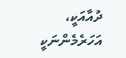ދުއާއަކީ، އަހަރެމެންނަކީ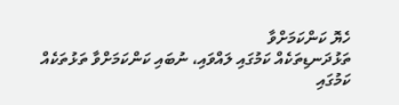ހެޔޮ ކަންކަމަށްވާ
ތަޅުދަނޑިތަކެއް ކަމުގައި ލައްވައި، ނުބައި ކަންކަމަށްވާ ތަޅުތަކެއް
ކަމުގައި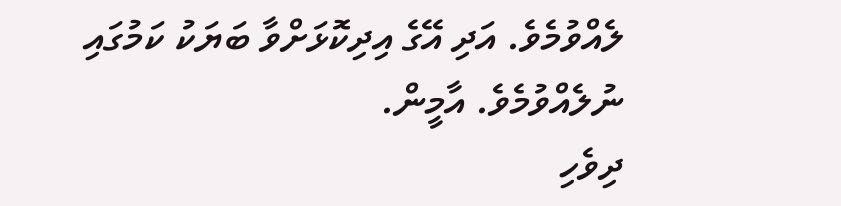ލެއްވުމެވެ. އަދި އޭގެ އިދިކޮޅަށްވާ ބަޔަކު ކަމުގައި
ނުލެއްވުމެވެ. އާމީން.
ދިވެހި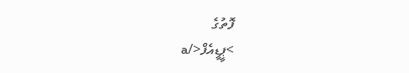ފޮތުގެ
>ޕީޑީއެފް</a